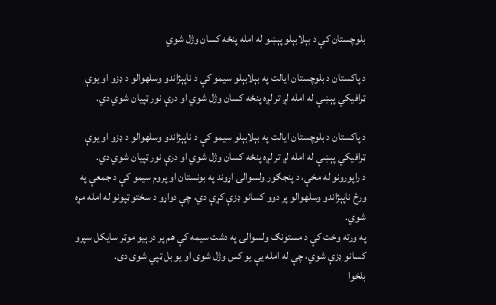بلوچستان کې د بېلابېلو پېښو له امله پنځه کسان وژل شوي

د پاکستان د بلوچستان ایالت په بېلابېلو سیمو کې د ناپېژاندو وسلهوالو د ډزو او یوې ټرافیکي پېښې له امله لږ تر لږه پنځه کسان وژل شوي او درې نور ټپیان شوي دي.

د پاکستان د بلوچستان ایالت په بېلابېلو سیمو کې د ناپېژاندو وسلهوالو د ډزو او یوې ټرافیکي پېښې له امله لږ تر لږه پنځه کسان وژل شوي او درې نور ټپیان شوي دي.
د راپورونو له مخې، د پنجګور ولسوالۍ اړوند په بونستان او پروم سیمو کې د جمعې په ورځ ناپېژاندو وسلهوالو پر دوو کسانو ډزې کړې دي، چې دواړو د سختو ټپونو له امله مړه شوي.
په ورته وخت کې د مستونګ ولسوالۍ په دشت سیمه کې هم پر درېیو موټر سایکل سپرو کسانو ډزې شوي، چې له امله یې یو کس وژل شوی او یو بل ټپي شوی دی.
بلخوا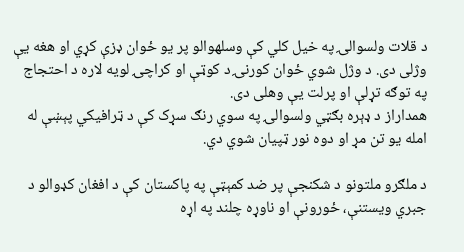د قلات ولسوالۍ په خیل کلي کې وسلهوالو پر یو ځوان ډزې کړي او هغه یې وژلی دی. د وژل شوي ځوان کورنۍ د کوټې او کراچۍ لویه لاره د احتجاج په توګه تړلې او پرلت یې وهلی دی.
همداراز د ډېره بګټي ولسوالۍ په سوي رنګ سړک کې د ټرافیکي پېښې له امله یو تن مړ او دوه نور ټپیان شوي دي.

د ملګرو ملتونو د شکنجې پر ضد کمېټې په پاکستان کې د افغان کډوالو د جبري ویستنې، ځورونې او ناوړه چلند په اړه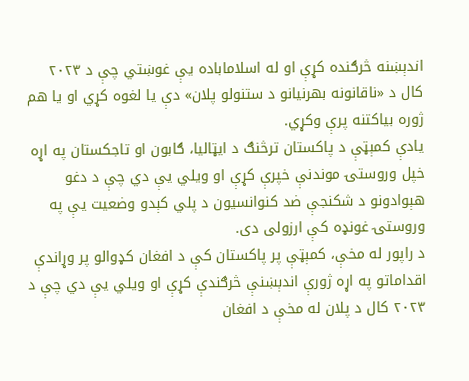اندېښنه څرګنده کړې او له اسلاماباده یې غوښتي چې د ۲۰۲۳ کال د «ناقانونه بهرنیانو د ستنولو پلان» دې یا لغوه کړي او یا هم ژوره بیاکتنه پرې وکړي.
یادې کمېټې د پاکستان ترڅنګ د ایټالیا، ګابون او تاجکستان په اړه خپل وروستۍ موندنې خپرې کړې او ویلي یې دي چې د دغو هېوادونو د شکنجې ضد کنوانسیون د پلي کېدو وضعیت یې په وروستۍ غونډه کې ارزولی دی.
د راپور له مخې، کمېټې پر پاکستان کې د افغان کډوالو پر وړاندې اقداماتو په اړه ژورې اندېښنې څرګندې کړې او ویلي یې دي چې د ۲۰۲۳ کال د پلان له مخې د افغان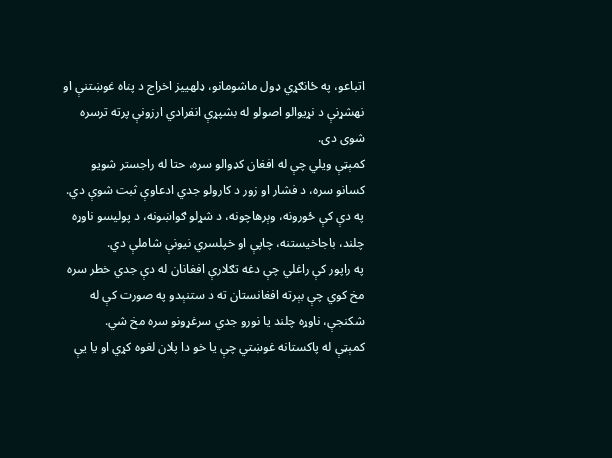اتباعو، په ځانګړي ډول ماشومانو، ډلهییز اخراج د پناه غوښتنې او نهشړنې د نړیوالو اصولو له بشپړې انفرادي ارزونې پرته ترسره شوی دی.
کمېټې ویلي چې له افغان کډوالو سره، حتا له راجستر شویو کسانو سره، د فشار او زور د کارولو جدي ادعاوې ثبت شوې دي. په دې کې ځورونه، وېرهاچونه، د شړلو ګواښونه، د پولیسو ناوړه چلند، باجاخیستنه، چاپې او خپلسري نیونې شاملې دي.
په راپور کې راغلي چې دغه تګلارې افغانان له دې جدي خطر سره مخ کوي چې بېرته افغانستان ته د ستنېدو په صورت کې له شکنجې، ناوړه چلند یا نورو جدي سرغړونو سره مخ شي.
کمېټې له پاکستانه غوښتي چې یا خو دا پلان لغوه کړي او یا یې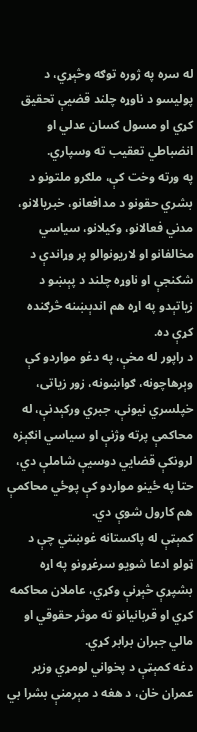له سره په ژوره توګه وڅېړي، د پولیسو د ناوړه چلند قضیې تحقیق کړي او مسول کسان عدلي او انضباطي تعقیب ته وسپاري.
په ورته وخت کې، ملګرو ملتونو د بشري حقونو د مدافعانو، خبریالانو، مدني فعالانو، وکیلانو، سیاسي مخالفانو او لاریونوالو پر وړاندې د شکنجې او ناوړه چلند د پېښو د زیاتېدو په اړه هم اندېښنه څرګنده کړې ده.
د راپور له مخې، په دغو مواردو کې وېرهاچونه، ګواښونه، زور زیاتی، خپلسري نیونې، جبري ورکېدنې، له محاکمې پرته وژنې او سیاسي انګېزه لرونکې قضایي دوسیې شاملې دي، حتا په ځینو مواردو کې پوځي محاکمې هم کارول شوې دي.
کمېټې له پاکستانه غوښتي چې د ټولو ادعا شویو سرغړونو په اړه بشپړې څېړنې وکړي، عاملان محاکمه کړي او قربانیانو ته موثر حقوقي او مالي جبران برابر کړي.
دغه کمېټې د پخواني لومړي وزیر عمران خان، د هغه د مېرمنې بشرا بي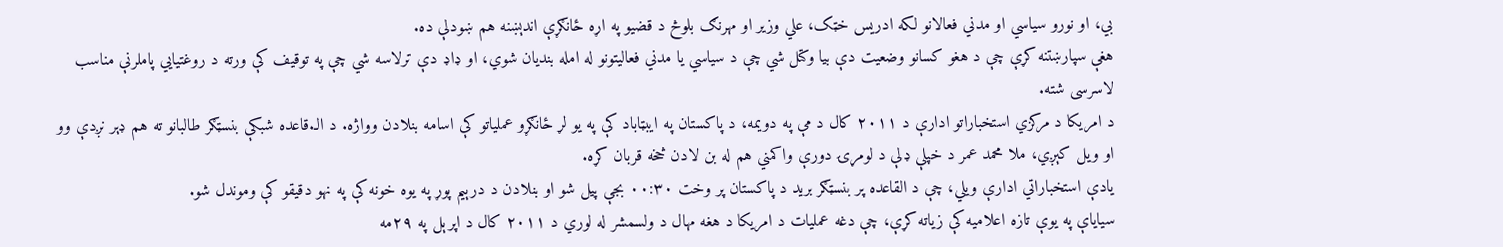بي، او نورو سیاسي او مدني فعالانو لکه ادریس خټک، علي وزیر او مهرنګ بلوڅ د قضیو په اړه ځانګړې اندېښنه هم ښودلې ده.
هغې سپارښتنه کړې چې د هغو کسانو وضعیت دې بیا وکتل شي چې د سیاسي یا مدني فعالیتونو له امله بندیان شوي، او ډاډ دې ترلاسه شي چې په توقیف کې ورته د روغتیايي پاملرنې مناسب لاسرسی شته.
د امریکا د مرکزي استخباراتو ادارې د ۲۰۱۱ کال د مې په دویمه، د پاکستان په ایبټاباد کې په یو لړ ځانګړو عملیاتو کې اسامه بنلادن وواژه. د الـ.قاعده شبکې بنسټګر طالبانو ته هم ډېر نږدې وو او ویل کېږي، ملا محمد عمر د خپلې ډلې د لومړۍ دورې واکمني هم له بن لادن څخه قربان کړه.
یادې استخباراتي ادارې ویلي، چې د القاعده پر بنسټګر برید د پاکستان پر وخت ۰۰:۳۰ بجې پيل شو او بنلادن د درېیم پوړ په یوه خونه کې په نهو دقیقو کې وموندل شو.
سيایاې په یوې تازه اعلامیه کې زیاته کړې، چې دغه عملیات د امریکا د هغه مهال د ولسمشر له لوري د ۲۰۱۱ کال د اپرېل په ۲۹مه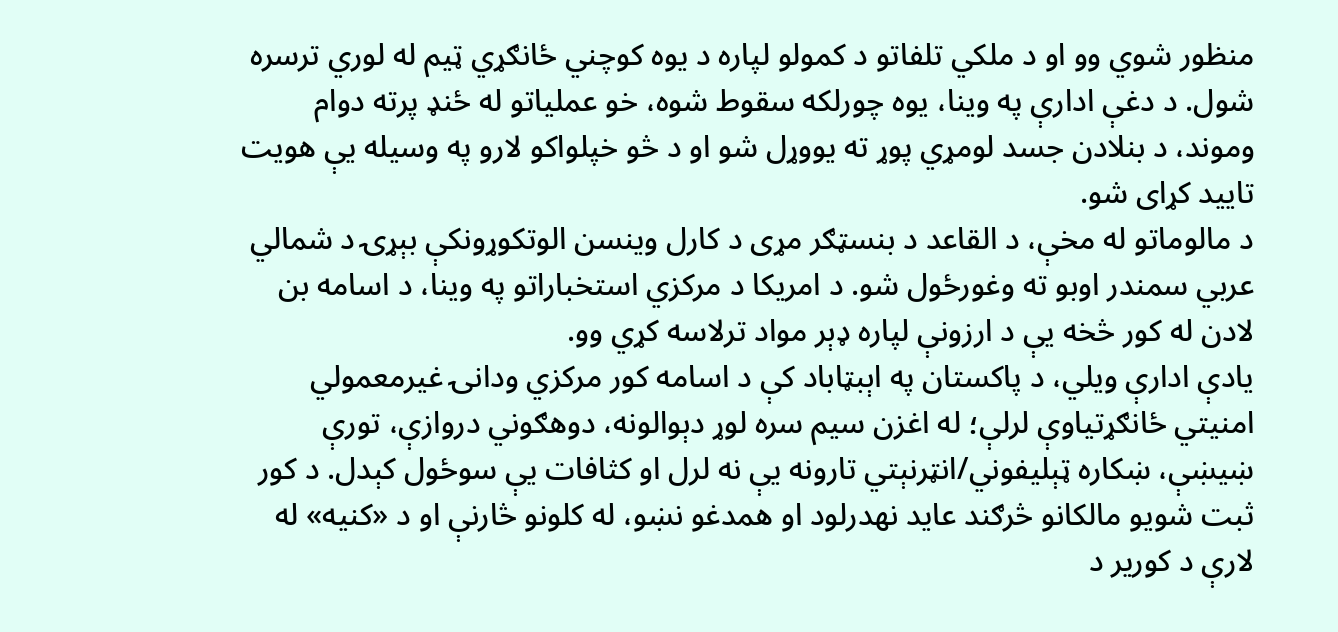منظور شوي وو او د ملکي تلفاتو د کمولو لپاره د یوه کوچني ځانګړي ټیم له لوري ترسره شول. د دغې ادارې په وینا، یوه چورلکه سقوط شوه، خو عملیاتو له ځنډ پرته دوام وموند، د بنلادن جسد لومړي پوړ ته یووړل شو او د څو خپلواکو لارو په وسیله یې هویت تایید کړای شو.
د مالوماتو له مخې، د القاعد د بنسټګر مړی د کارل وینسن الوتکوړونکې بېړۍ د شمالي عربي سمندر اوبو ته وغورځول شو. د امریکا د مرکزي استخباراتو په وینا، د اسامه بن لادن له کور څخه یې د ارزونې لپاره ډېر مواد ترلاسه کړي وو.
یادې ادارې ویلي، د پاکستان په اېبټاباد کې د اسامه کور مرکزي ودانۍ غیرمعمولي امنیتي ځانګړتیاوې لرلې؛ له اغزن سیم سره لوړ دېوالونه، دوهګوني دروازې، تورې ښیښې، ښکاره ټېليفوني/انټرنېتي تارونه یې نه لرل او کثافات یې سوځول کېدل. د کور ثبت شويو مالکانو څرګند عاید نهدرلود او همدغو نښو، له کلونو څارنې او د «کنیه» له لارې د کوریر د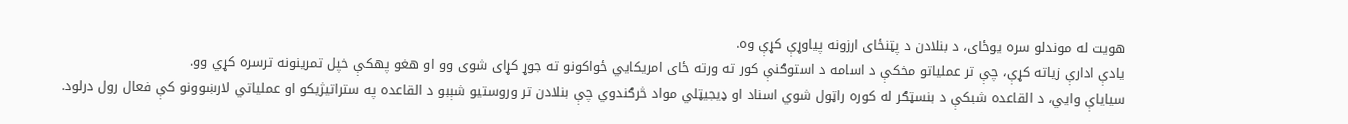هویت له موندلو سره یوځای، د بنلادن د پټنځای ارزونه پیاوړې کړې وه.
یادې ادارې زیاته کړې، چې تر عملیاتو مخکې د اسامه د استوګنې کور ته ورته ځای امریکایي ځواکونو ته جوړ کړای شوی وو او هغو پهکې خپل تمرینونه ترسره کړي وو.
سيایاې وایي، د القاعده شبکې د بنسټګر له کوره راټول شوي اسناد او ډیجیټلي مواد څرګندوي چې بنلادن تر وروستیو شېبو د القاعده په ستراتیژیکو او عملیاتي لارښوونو کې فعال رول درلود.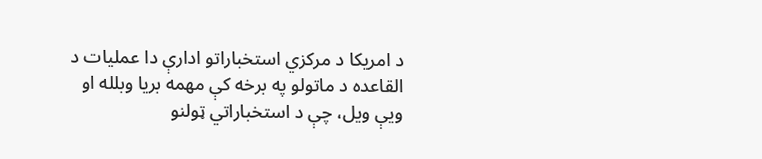د امریکا د مرکزي استخباراتو ادارې دا عملیات د القاعده د ماتولو په برخه کې مهمه بریا وبلله او ویې ویل، چې د استخباراتي ټولنو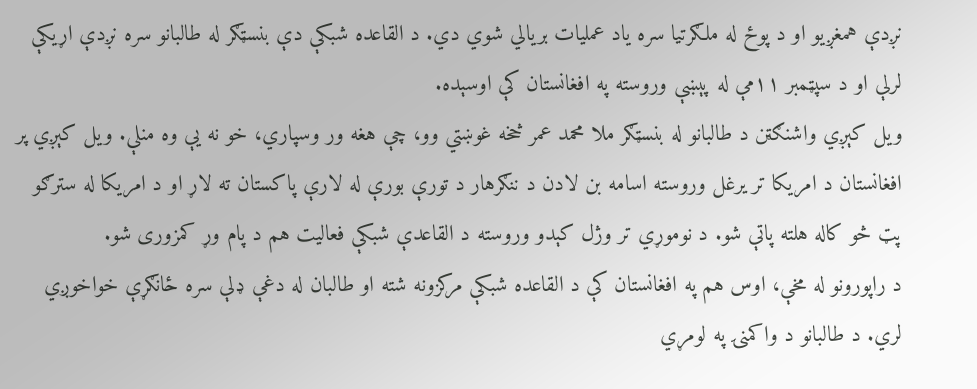نږدې همغږیو او د پوځ له ملګرتیا سره یاد عملیات بریالي شوي دي. د القاعده شبکې دې بنسټګر له طالبانو سره نږدې اړیکې لرلې او د سپټمبر ۱۱مې له پېښې وروسته په افغانستان کې اوسېده.
ویل کېږي واشنګټن د طالبانو له بنسټګر ملا محمد عمر څخه غوښتي وو، چې هغه ور وسپاري، خو نه یې وه منلې. ویل کېږي پر افغانستان د امریکا تر یرغل وروسته اسامه بن لادن د ننګرهار د تورې بورې له لارې پاکستان ته لاړ او د امریکا له سترګو پټ څو کاله هلته پاتې شو. د نوموړي تر وژل کېدو وروسته د القاعدې شبکې فعالیت هم د پام وړ کمزوری شو.
د راپورونو له مخې، اوس هم په افغانستان کې د القاعده شبکې مرکزونه شته او طالبان له دغې ډلې سره ځانګړې خواخوږي لري. د طالبانو د واکمنۍ په لومړي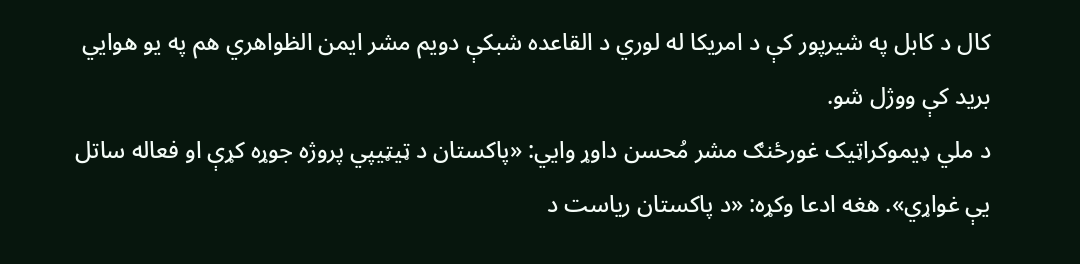کال د کابل په شیرپور کې د امریکا له لوري د القاعده شبکې دویم مشر ایمن الظواهري هم په یو هوایي برید کې ووژل شو.
د ملي ډيموکراټيک غورځنګ مشر مُحسن داوړ وايي: «پاکستان د ټيټيپي پروژه جوړه کړې او فعاله ساتل یې غواړي». هغه ادعا وکړه: «د پاکستان رياست د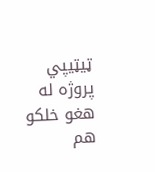ټيټيپي پروژه له هغو خلکو هم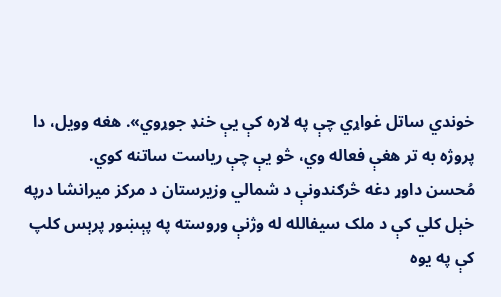خوندي ساتل غواړي چې په لاره کې یې خنډ جوړوي». هغه وويل، دا پروژه به تر هغې فعاله وي، څو یې چې رياست ساتنه کوي.
مُحسن داوړ دغه څرګندونې د شمالي وزیرستان د مرکز ميرانشا درپه خېل کلي کې د ملک سيفالله له وژنې وروسته په پېښور پرېس کلپ کې په یوه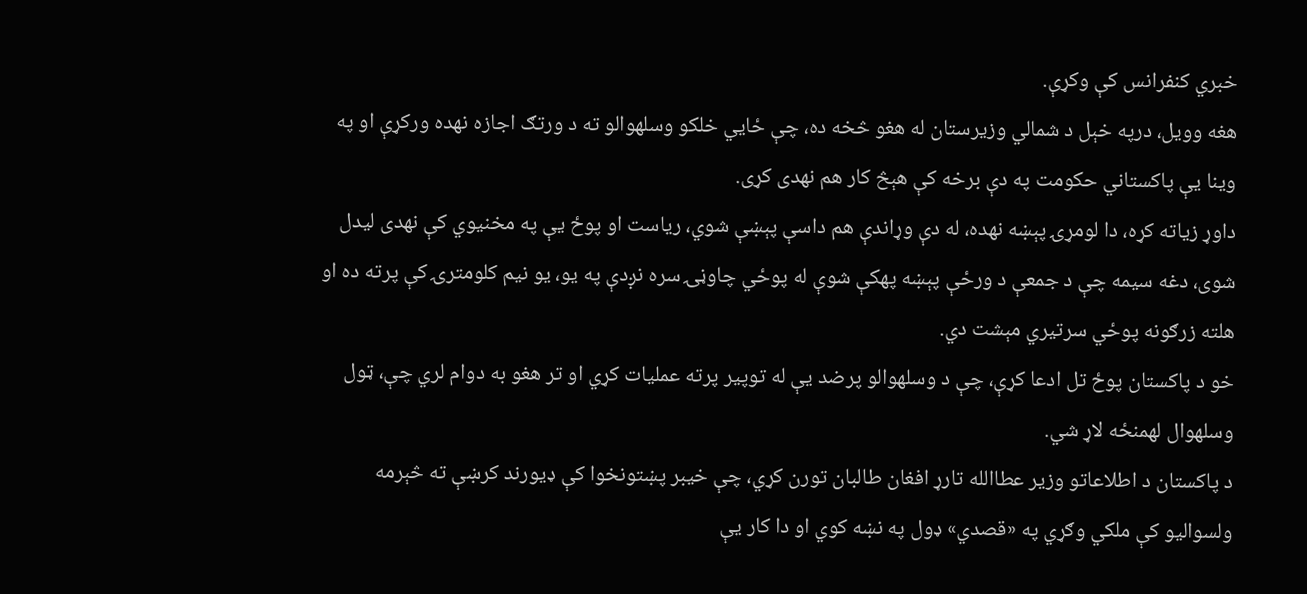خبري کنفرانس کې وکړې.
هغه وويل، درپه خېل د شمالي وزیرستان له هغو څخه ده، چې ځايي خلکو وسلهوالو ته د ورتګ اجازه نهده ورکړې او په وینا یې پاکستاني حکومت په دې برخه کې هېڅ کار هم نهدی کړی.
داوړ زياته کړه، دا لومړۍ پېښه نهده، له دې وړاندې هم داسې پېښې شوي، رياست او پوځ یې په مخنيوي کې نهدی ليدل شوی، دغه سیمه چې د جمعې د ورځې پېښه پهکې شوې له پوځي چاوڼۍ سره نږدې په يو، يو نيم کلومترۍ کې پرته ده او هلته زرګونه پوځي سرتيري مېشت دي.
خو د پاکستان پوځ تل ادعا کړې، چې د وسلهوالو پرضد یې له توپیر پرته عملیات کړي او تر هغو به دوام لري چې، ټول وسلهوال لهمنځه لاړ شي.
د پاکستان د اطلاعاتو وزير عطاالله تارړ افغان طالبان تورن کړي، چې خیبر پښتونخوا کې ډیورند کرښې ته څېرمه ولسواليو کې ملکي وګړي په «قصدي» ډول په نښه کوي او دا کار يې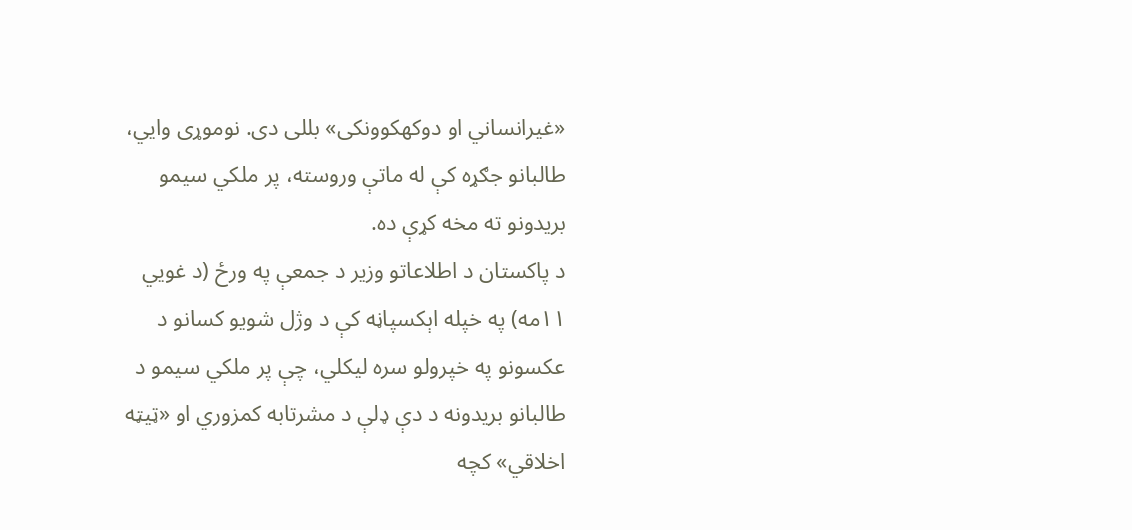«غيرانساني او دوکهکوونکی» بللی دی. نوموړی وایي، طالبانو جګړه کې له ماتې وروسته، پر ملکي سيمو بريدونو ته مخه کړې ده.
د پاکستان د اطلاعاتو وزير د جمعې په ورځ (د غویي ۱۱مه) په خپله اېکسپاڼه کې د وژل شویو کسانو د عکسونو په خپرولو سره ليکلي، چې پر ملکي سيمو د طالبانو بريدونه د دې ډلې د مشرتابه کمزوري او «ټيټه اخلاقي» کچه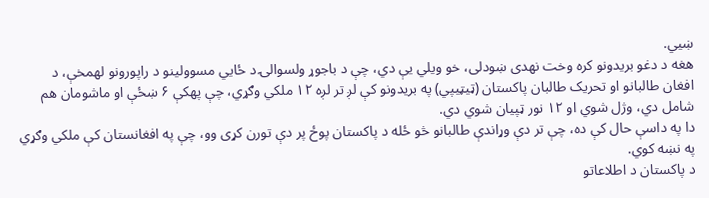ښيي.
هغه د دغو بريدونو کره وخت نهدی ښودلی، خو ويلي يې دي، چې د باجوړ ولسوالۍ د ځايي مسوولینو د راپورونو لهمخې، د افغان طالبانو او تحریک طالبان پاکستان (ټيټيپي) په بريدونو کې لږ تر لږه ۱۲ ملکي وګړي، چې پهکې ۶ ښځې او ماشومان هم شامل دي، وژل شوي او ۱۲ نور ټپيان شوي دي.
دا په داسې حال کې ده، چې تر دې وړاندې طالبانو څو ځله د پاکستان پوځ پر دې تورن کړی وو، چې په افغانستان کې ملکي وګړي په نښه کوي.
د پاکستان د اطلاعاتو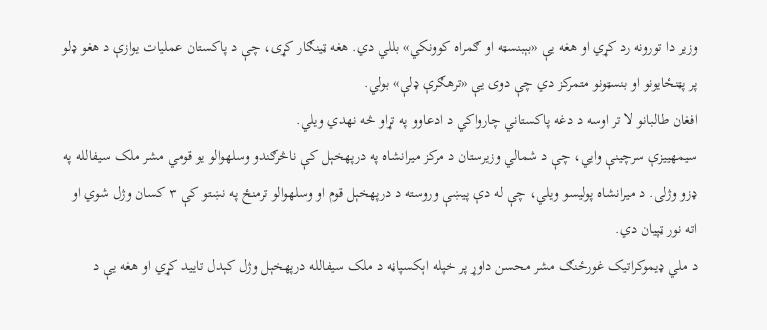وزير دا تورونه رد کړي او هغه يې «بېبنسټه او ګمراه کوونکي» بللي دي. هغه ټينګار کړی، چې د پاکستان عمليات يوازې د هغو ډلو پر پټنځايونو او بنسټونو متمرکز دي چې دوی يې «ترهګرې ډلې» بولي.
افغان طالبانو لا تر اوسه د دغه پاکستاني چارواکي د ادعاوو په تړاو څه نهدي ویلي.
سیمهییزې سرچینې وايي، چې د شمالي وزیرستان د مرکز میرانشاه په درپهخېل کې ناڅرګندو وسلهوالو یو قومي مشر ملک سیفالله په ډزو وژلی. د میرانشاه پولیسو ویلي، چې له دې پيښې وروسته د درپهخېل قوم او وسلهوالو ترمنځ په نښتو کې ۳ کسان وژل شوي او اته نور ټپیان دي.
د ملي ډیموکراتیک غورځنګ مشر محسن داوړ پر خپله اېکسپاڼه د ملک سیفالله درپهخېل وژل کېدل تایید کړي او هغه یې د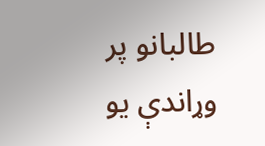طالبانو پر وړاندې یو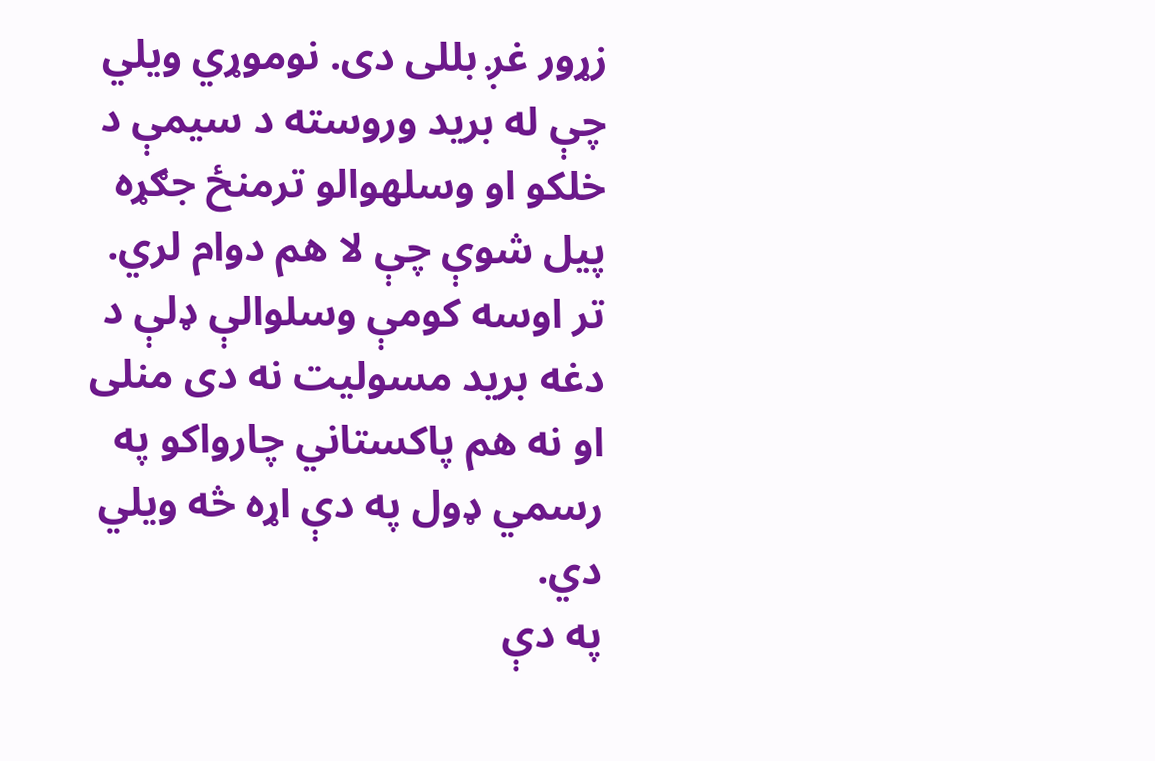زړور غږ بللی دی. نوموړي ویلي چې له برید وروسته د سیمې د خلکو او وسلهوالو ترمنځ جګړه پیل شوې چې لا هم دوام لري.
تر اوسه کومې وسلوالې ډلې د دغه برید مسولیت نه دی منلی او نه هم پاکستاني چارواکو په رسمي ډول په دې اړه څه ویلي دي.
په دې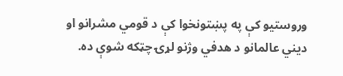وروستیو کې په پښتونخوا کې د قومي مشرانو او دیني عالمانو د هدفي وژنو لړۍ چټکه شوې ده.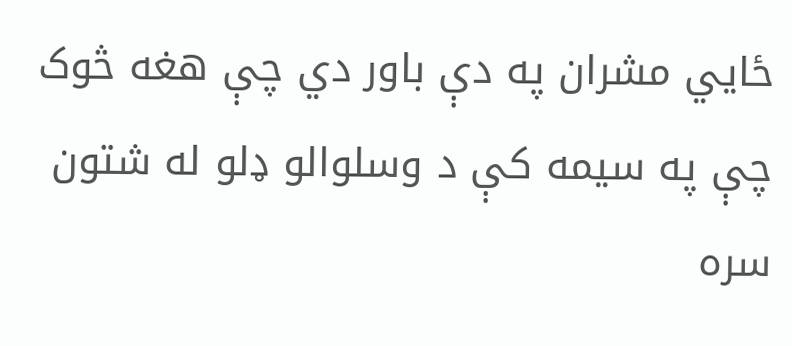ځايي مشران په دې باور دي چې هغه څوک چې په سیمه کې د وسلوالو ډلو له شتون سره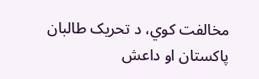مخالفت کوي، د تحریک طالبان پاکستان او داعش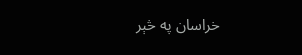خراسان په څېر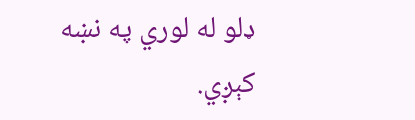ډلو له لوري په نښه کېږي.